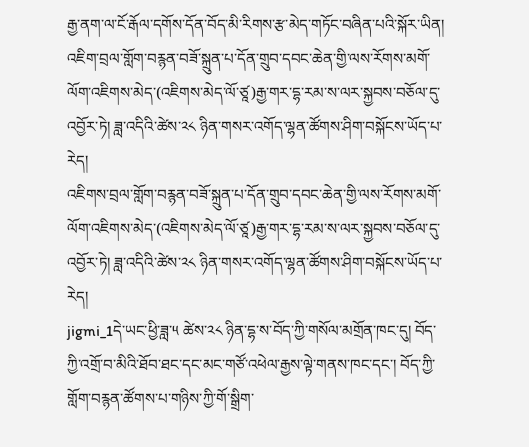རྒྱ་ནག་ལ་ངོ་རྒོལ་དགོས་དོན་བོད་མི་རིགས་རྩ་མེད་གཏོང་བཞིན་པའི་སྐོར་ཡིན།
འཇིག་བྲལ་གློག་བརྙན་བཟོ་སྐྲུན་པ་དོན་གྲུབ་དབང་ཆེན་གྱི་ལས་རོགས་མགོ་ལོག་འཇིགས་མེད་(འཇིགས་མེད་ལོ་ཙཱ)རྒྱ་གར་དྷ་རམ་ས་ལར་སྐྱབས་བཅོལ་དུ་འབྱོར་ཏེ། ཟླ་འདིའི་ཚེས་༢༨ ཉིན་གསར་འགོད་ལྷན་ཚོགས་ཤིག་བསྐོངས་ཡོད་པ་རེད།
འཇིགས་བྲལ་གློག་བརྙན་བཟོ་སྐྲུན་པ་དོན་གྲུབ་དབང་ཆེན་གྱི་ལས་རོགས་མགོ་ལོག་འཇིགས་མེད་(འཇིགས་མེད་ལོ་ཙཱ)རྒྱ་གར་དྷ་རམ་ས་ལར་སྐྱབས་བཅོལ་དུ་འབྱོར་ཏེ། ཟླ་འདིའི་ཚེས་༢༨ ཉིན་གསར་འགོད་ལྷན་ཚོགས་ཤིག་བསྐོངས་ཡོད་པ་རེད།
jigmi_1དེ་ཡང་ཕྱི་ཟླ་༥ ཚེས་༢༨ ཉིན་དྷ་ས་བོད་ཀྱི་གསོལ་མགྲོན་ཁང་དུ། བོད་ཀྱི་འགྲོ་བ་མིའི་ཐོབ་ཐང་དང་མང་གཙོ་འཕེལ་རྒྱས་ལྟེ་གནས་ཁང་དང་། བོད་ཀྱི་གློག་བརྙན་ཚོགས་པ་གཉིས་ཀྱི་གོ་སྒྲིག་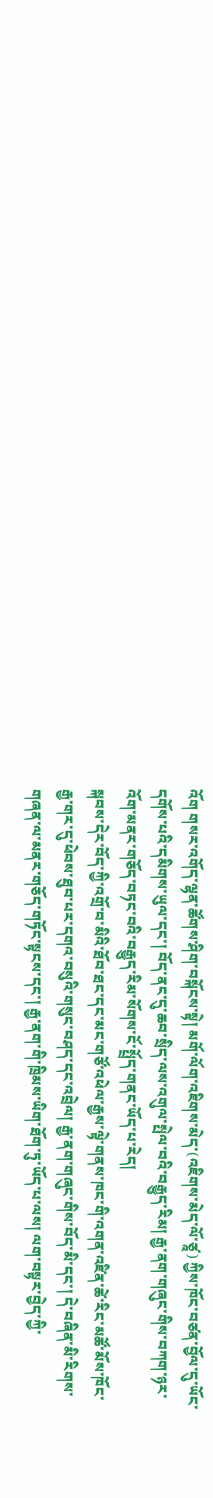འོག གསར་འགོད་ལྷན་ཚོགས་ཤིག་བསྐོངས་སྟེ། མགོ་ལོག་འཇིགས་མེད་(འཇིགས་མེད་ལོ་ཙཱ) ཀྱིས་ཁོང་བཙན་བྱོལ་དུ་ཡོང་དགོས་པའི་དམིགས་ཡུལ་དང་། བོད་ནང་དུ་ཆབ་སྲིད་ལས་འགུལ་སྤེལ་བའི་བརྒྱུད་རིམ། རྒྱ་ནག་གཞུང་གིས་བཀག་ཉར་འོག་མནར་གཅོད་བཏང་བའི་བརྒྱུད་རིམ་སོགས་ངོ་སྤྲོད་གནང་ཡོད་པ་རེད།
སྐབས་དེར་བོད་ཀྱི་འགྲོ་བ་མིའི་ཐོབ་ཐང་དང་མང་གཙོ་འཕེལ་རྒྱས་ལྟེ་གནས་ཁང་གི་འགན་འཛིན་ཚེ་རིང་མཚོ་མོས་ཁོང་རྒྱ་གར་དུ་ཕེབས་ཐུབ་པར་དགའ་བསུའི་གསུང་བཤད་དང་འབྲེལ། རྒྱ་ནག་གཞུང་གིས་བོད་མི་དང་། དེ་བཞིན་མི་རིགས་གཞན་ལ་མནར་གཅོད་གཏོང་སྟངས་དང་། རྒྱ་ནག་གི་ཁྲིམས་ཡིག་ཐོག་ཏུ་ཡོད་པ་ལས། ལག་བསྟར་བྱེད་ཀྱི་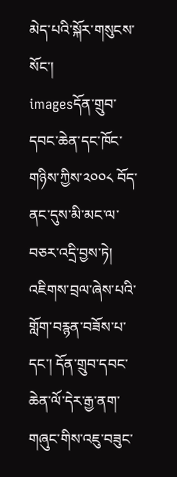མེད་པའི་སྐོར་གསུངས་སོང་།
imagesདོན་གྲུབ་དབང་ཆེན་དང་ཁོང་གཉིས་ཀྱིས་༢༠༠༨ བོད་ནང་དུས་མི་མང་ལ་བཅར་འདྲི་བྱས་ཏེ། འཇིགས་བྲལ་ཞེས་པའི་གློག་བརྙན་བཟོས་པ་དང་། དོན་གྲུབ་དབང་ཆེན་ལོ་དེར་རྒྱ་ནག་གཞུང་གིས་འཇུ་བཟུང་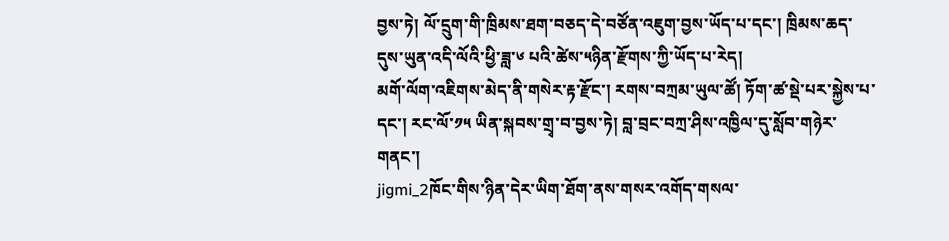བྱས་ཏེ། ལོ་དྲུག་གི་ཁྲིམས་ཐག་བཅད་དེ་བཙོན་འཇུག་བྱས་ཡོད་པ་དང་། ཁྲིམས་ཆད་དུས་ཡུན་འདི་ལོའི་ཕྱི་ཟླ་༦ པའི་ཚེས་༥ཉིན་རྫོགས་ཀྱི་ཡོད་པ་རེད།
མགོ་ལོག་འཇིགས་མེད་ནི་གསེར་རྟ་རྫོང་། རགས་བཀྲམ་ཡུལ་ཚོ། ཏོག་ཚ་སྡེ་པར་སྐྱེས་པ་དང་། རང་ལོ་༡༥ ཡིན་སྐབས་གྲྭ་བ་བྱས་ཏེ། བླ་བྲང་བཀྲ་ཤིས་འཁྱིལ་དུ་སློབ་གཉེར་གནང་།
jigmi_2ཁོང་གིས་ཉིན་དེར་ཡིག་ཐོག་ནས་གསར་འགོད་གསལ་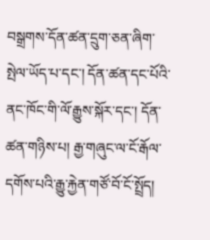བསྒྲགས་དོན་ཚན་དྲུག་ཅན་ཞིག་སྤེལ་ཡོད་པ་དང་། དོན་ཚན་དང་པོའི་ནང་ཁོང་གི་ལོ་རྒྱུས་སྐོར་དང་། དོན་ཚན་གཉིས་པ། རྒྱ་གཞུང་ལ་ངོ་རྒོལ་དགོས་པའི་རྒྱུ་རྐྱེན་གཙོ་བོ་ངོ་སྤྲོད།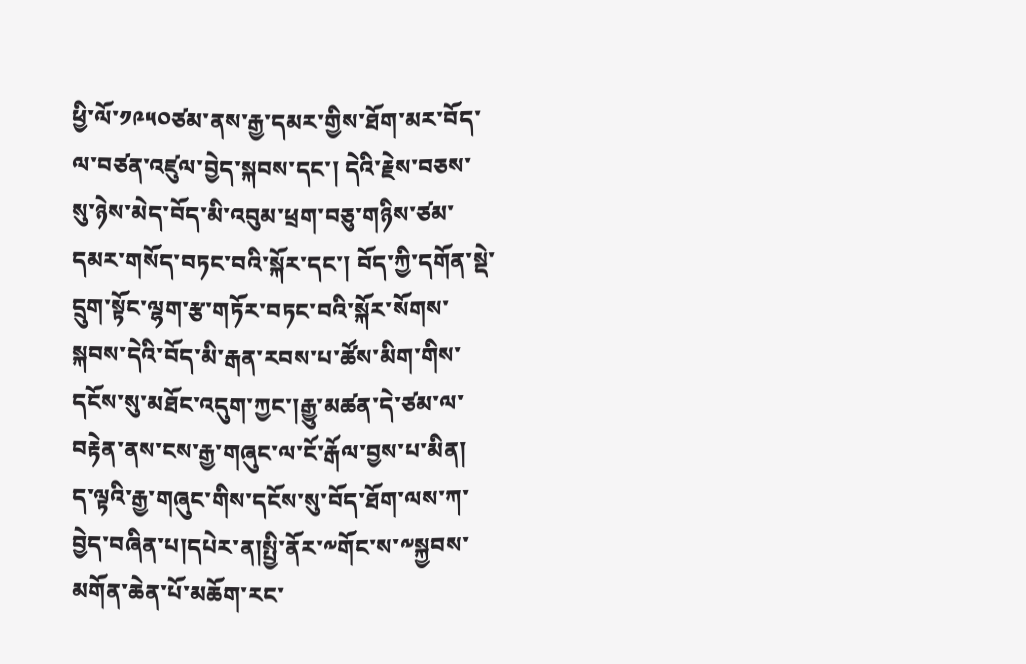ཕྱི་ལོ་༡༩༥༠ཙམ་ནས་རྒྱ་དམར་གྱིས་ཐོག་མར་བོད་ལ་བཙན་འཛུལ་བྱེད་སྐབས་དང་། དེའི་རྗེས་བཅས་སུ་ཉེས་མེད་བོད་མི་འབུམ་ཕྲག་བཅུ་གཉིས་ཙམ་དམར་གསོད་བཏང་བའི་སྐོར་དང་། བོད་ཀྱི་དགོན་སྡེ་དྲུག་སྟོང་ལྷག་རྩ་གཏོར་བཏང་བའི་སྐོར་སོགས་སྐབས་དེའི་བོད་མི་རྒན་རབས་པ་ཚོས་མིག་གིས་དངོས་སུ་མཐོང་འདུག་ཀྱང་།རྒྱུ་མཚན་དེ་ཙམ་ལ་བརྟེན་ནས་ངས་རྒྱ་གཞུང་ལ་ངོ་རྒོལ་བྱས་པ་མིན།
ད་ལྟའི་རྒྱ་གཞུང་གིས་དངོས་སུ་བོད་ཐོག་ལས་ཀ་བྱེད་བཞིན་པ།དཔེར་ན།སྤྱི་ནོར་༸གོང་ས་༸སྐྱབས་མགོན་ཆེན་པོ་མཆོག་རང་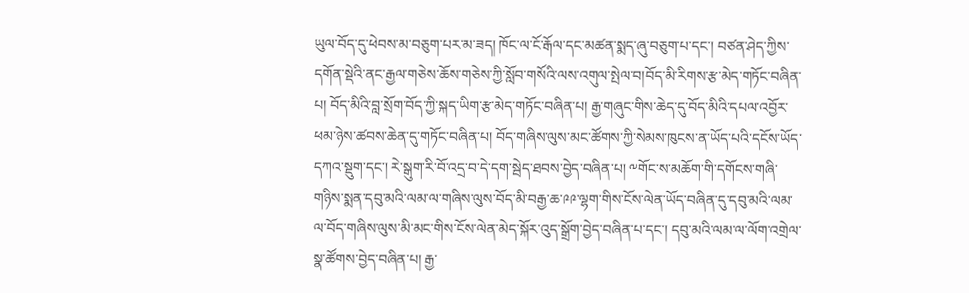ཡུལ་བོད་དུ་ཕེབས་མ་བཅུག་པར་མ་ཟད། ཁོང་ལ་ངོ་རྒོལ་དང་མཚན་སྨད་ཞུ་བཅུག་པ་དང་། བཙན་ཤེད་ཀྱིས་དགོན་སྡེའི་ནང་རྒྱལ་གཅེས་ཆོས་གཅེས་ཀྱི་སློབ་གསོའི་ལས་འགུལ་སྤེལ་བ།བོད་མི་རིགས་རྩ་མེད་གཏོང་བཞིན་པ། བོད་མིའི་བླ་སྲོག་བོད་ཀྱི་སྐད་ཡིག་རྩ་མེད་གཏོང་བཞིན་པ། རྒྱ་གཞུང་གིས་ཆེད་དུ་བོད་མིའི་དཔལ་འབྱོར་ཕམ་ཉེས་ཚབས་ཆེན་དུ་གཏོང་བཞིན་པ། བོད་གཞིས་ལུས་མང་ཚོགས་ཀྱི་སེམས་ཁུངས་ན་ཡོད་པའི་དངོས་ཡོད་དཀའ་སྡུག་དང་། རེ་སྒུག་རི་བོ་འདྲ་བ་དེ་དག་སྦེད་ཐབས་བྱེད་བཞིན་པ། ༸གོང་ས་མཆོག་གི་དགོངས་གཞི་གཉིས་སྨན་དབུ་མའི་ལམ་ལ་གཞིས་ལུས་བོད་མི་བརྒྱ་ཆ་༩༩་ལྷག་གིས་ངོས་ལེན་ཡོད་བཞིན་དུ་དབུ་མའི་ལམ་ལ་བོད་གཞིས་ལུས་མི་མང་གིས་ངོས་ལེན་མེད་སྐོར་འུད་སྒྲོག་བྱེད་བཞིན་པ་དང་། དབུ་མའི་ལམ་ལ་ལོག་འགྲེལ་སྣ་ཚོགས་བྱེད་བཞིན་པ། རྒྱ་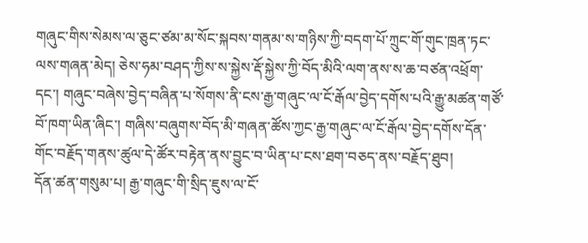གཞུང་གིས་སེམས་ལ་ཅུང་ཙམ་མ་སོང་སྐབས་གནམ་ས་གཉིས་ཀྱི་བདག་པོ་ཀྲུང་གོ་གུང་ཁྲན་ཏང་ལས་གཞན་མེད། ཅེས་ཧམ་བཤད་ཀྱིས་ས་སྐྱེས་རྡོ་སྐྱེས་ཀྱི་བོད་མིའི་ལག་ནས་ས་ཆ་བཙན་འཕྲོག་དང་། གཞུང་བཞེས་བྱེད་བཞིན་པ་སོགས་ནི་ངས་རྒྱ་གཞུང་ལ་ངོ་རྒོལ་བྱེད་དགོས་པའི་རྒྱུ་མཚན་གཙོ་བོ་ཁག་ཡིན་ཞིང་། གཞིས་བཞུགས་བོད་མི་གཞན་ཚོས་ཀྱང་རྒྱ་གཞུང་ལ་ངོ་རྒོལ་བྱེད་དགོས་དོན་གོང་བརྗོད་གནས་ཚུལ་དེ་ཚོར་བརྟེན་ནས་བྱུང་བ་ཡིན་པ་ངས་ཐག་བཅད་ནས་བརྗོད་ཐུབ།
དོན་ཚན་གསུམ་པ། རྒྱ་གཞུང་གི་སྲིད་ཇུས་ལ་ངོ་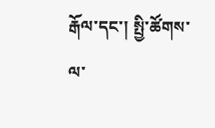རྒོལ་དང་། སྤྱི་ཚོགས་ལ་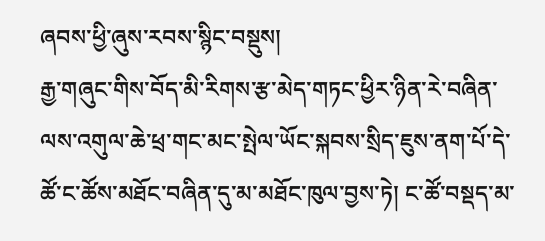ཞབས་ཕྱི་ཞུས་རབས་སྙིང་བསྡུས།
རྒྱ་གཞུང་གིས་བོད་མི་རིགས་རྩ་མེད་གཏང་ཕྱིར་ཉིན་རེ་བཞིན་ལས་འགུལ་ཆེ་ཕྲ་གང་མང་སྤེལ་ཡོང་སྐབས་སྲིད་ཇུས་ནག་པོ་དེ་ཚོ་ང་ཚོས་མཐོང་བཞིན་དུ་མ་མཐོང་ཁུལ་བྱས་ཏེ། ང་ཚོ་བསྡད་མ་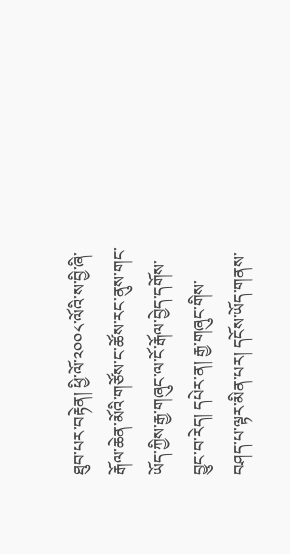ཐུབ་པར་བརྟེན། ཕྱི་ལོ་༢༠༠༨་ལོའི་ས་བྱི་ཞི་རྒོལ་ཆེན་མོའི་གཙོས་ང་ཚོས་རང་ནུས་གང་ཡོད་ཀྱིས་རྒྱ་གཞུང་ལ་ངོ་རྒོལ་བྱེད་དགོས་བྱུང་བ་རེད། དཔེར་ན། རྒྱ་གཞུང་གིས་བཤད་པ་ལྟར་མིན་པར། དངོས་ཡོད་གནས་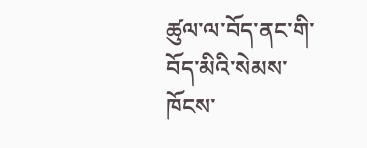ཚུལ་ལ་བོད་ནང་གི་བོད་མིའི་སེམས་ཁོངས་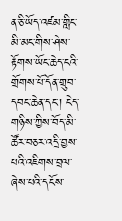ན་ཅི་ཡོད་འཛམ་གླིང་མི་མང་གིས་ཤེས་རྟོགས་ཡོང་ཆེད་ངའི་གྲོགས་པོ་དོན་གྲུབ་དབང་ཆེན་དང་། ངེད་གཉིས་ཀྱིས་བོད་མི་ཚོར་བཅར་འདྲི་བྱས་པའི་འཇིགས་བྲལ་ཞེས་པའི་དངོས་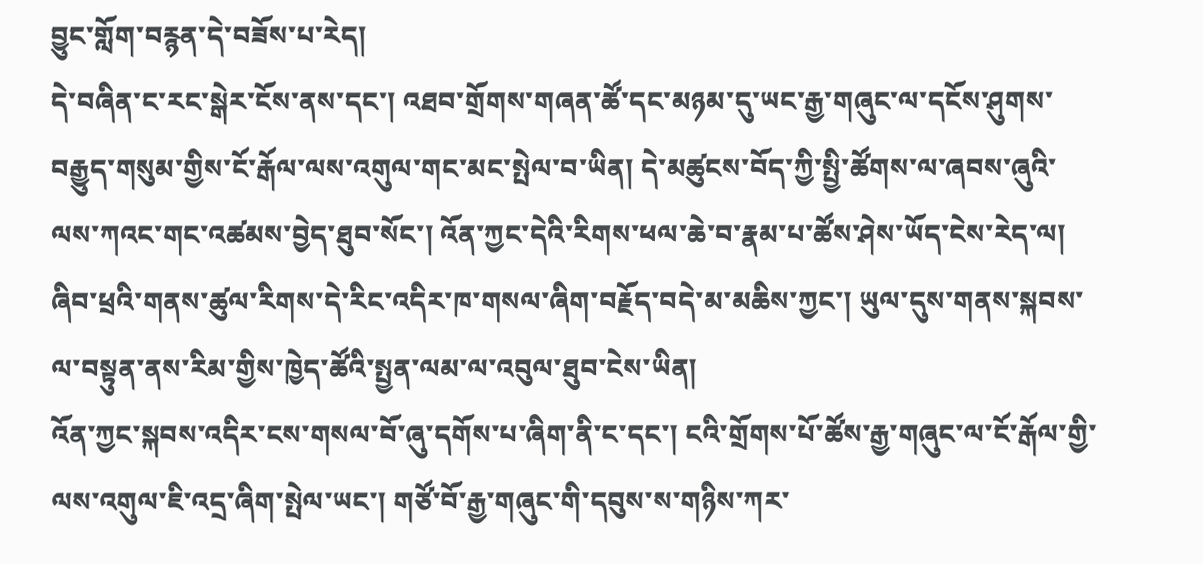བྱུང་གློག་བརྙན་དེ་བཟོས་པ་རེད།
དེ་བཞིན་ང་རང་སྒེར་ངོས་ནས་དང་། འཐབ་གྲོགས་གཞན་ཚོ་དང་མཉམ་དུ་ཡང་རྒྱ་གཞུང་ལ་དངོས་ཤུགས་བརྒྱུད་གསུམ་གྱིས་ངོ་རྒོལ་ལས་འགུལ་གང་མང་སྤེལ་བ་ཡིན། དེ་མཚུངས་བོད་ཀྱི་སྤྱི་ཚོགས་ལ་ཞབས་ཞུའི་ལས་ཀའང་གང་འཚམས་བྱེད་ཐུབ་སོང་། འོན་ཀྱང་དེའི་རིགས་ཕལ་ཆེ་བ་རྣམ་པ་ཚོས་ཤེས་ཡོད་ངེས་རེད་ལ། ཞིབ་ཕྲའི་གནས་ཚུལ་རིགས་དེ་རིང་འདིར་ཁ་གསལ་ཞིག་བརྗོད་བདེ་མ་མཆིས་ཀྱང་། ཡུལ་དུས་གནས་སྐབས་ལ་བསྟུན་ནས་རིམ་གྱིས་ཁྱེད་ཚོའི་སྤྱན་ལམ་ལ་འབུལ་ཐུབ་ངེས་ཡིན།
འོན་ཀྱང་སྐབས་འདིར་ངས་གསལ་བོ་ཞུ་དགོས་པ་ཞིག་ནི་ང་དང་། ངའི་གྲོགས་པོ་ཚོས་རྒྱ་གཞུང་ལ་ངོ་རྒོལ་གྱི་ལས་འགུལ་ཇི་འདྲ་ཞིག་སྤེལ་ཡང་། གཙོ་བོ་རྒྱ་གཞུང་གི་དབུས་ས་གཉིས་ཀར་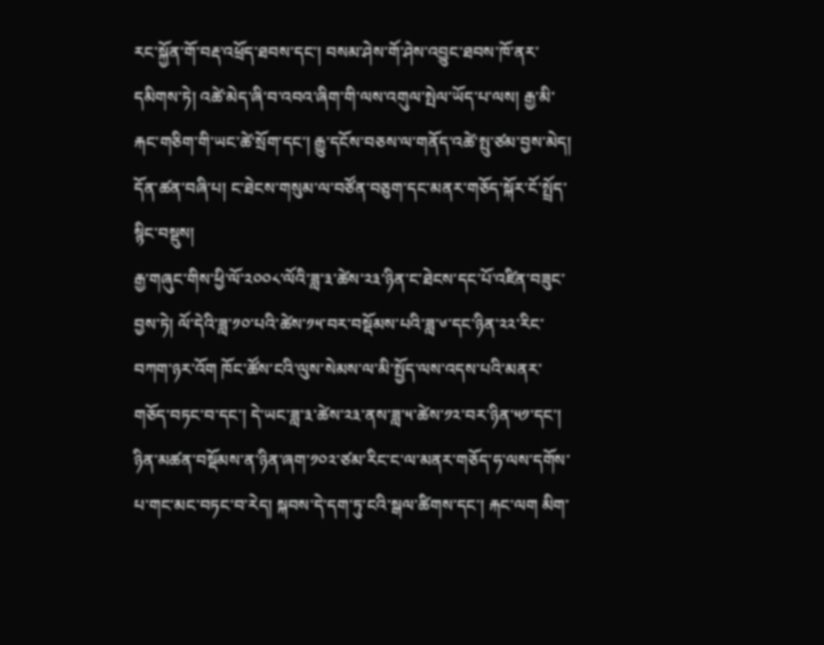རང་སྐྱོན་གོ་བརྡ་འཕྲོད་ཐབས་དང་། བསམ་ཤེས་གོ་ཤེས་འབྱུང་ཐབས་ཁོ་ནར་དམིགས་ཏེ། འཚེ་མེད་ཞི་བ་འབའ་ཞིག་གི་ལས་འགུལ་སྤེལ་ཡོད་པ་ལས། རྒྱ་མི་རྐང་གཅིག་གི་ཡང་ཚེ་སྲོག་དང་། རྒྱུ་དངོས་བཅས་ལ་གནོད་འཚེ་སྤུ་ཙམ་བྱས་མེད།
དོན་ཚན་བཞི་པ། ང་ཐེངས་གསུམ་ལ་བཙོན་བཅུག་དང་མནར་གཅོད་སྐོར་ངོ་སྤྲོད་སྙིང་བསྡུས།
རྒྱ་གཞུང་གིས་ཕྱི་ལོ་༢༠༠༨་ལོའི་ཟླ་༣་ཚེས་༢༣་ཉིན་ང་ཐེངས་དང་པོ་འཛིན་བཟུང་བྱས་ཏེ། ལོ་དེའི་ཟླ་༡༠་པའི་ཚེས་༡༥་བར་བསྡོམས་པའི་ཟླ་༦་དང་ཉིན་༢༢་རིང་བཀག་ཉར་འོག ཁོང་ཚོས་ངའི་ལུས་སེམས་ལ་མི་སྤྱོད་ལས་འདས་པའི་མནར་གཅོད་བཏང་བ་དང་། དེ་ཡང་ཟླ་༣་ཚེས་༢༣་ནས་ཟླ་༥་ཚེས་༡༢་བར་ཉིན་༥༡་དང་། ཉིན་མཚན་བསྡོམས་ན་ཉིན་ཞག་༡༠༢་ཙམ་རིང་ང་ལ་མནར་གཅོད་ཧ་ལས་དགོས་པ་གང་མང་བཏང་བ་རེད། སྐབས་དེ་དག་ཏུ་ངའི་སྒལ་ཚིགས་དང་། རྐང་ལག མིག་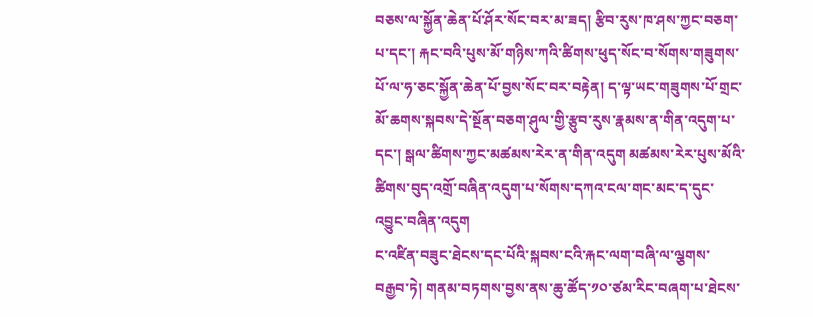བཅས་ལ་སྐྱོན་ཆེན་པོ་ཤོར་སོང་བར་མ་ཟད། རྩིབ་རུས་ཁ་ཤས་ཀྱང་བཅག་པ་དང་། རྐང་བའི་པུས་མོ་གཉིས་ཀའི་ཚིགས་ཕུད་སོང་བ་སོགས་གཟུགས་པོ་ལ་ཧ་ཅང་སྐྱོན་ཆེན་པོ་བྱས་སོང་བར་བརྟེན། ད་ལྟ་ཡང་གཟུགས་པོ་གྲང་མོ་ཆགས་སྐབས་དེ་སྔོན་བཅག་ཤུལ་གྱི་རྩུབ་རུས་རྣམས་ན་གིན་འདུག་པ་དང་། སྒལ་ཚིགས་ཀྱང་མཚམས་རེར་ན་གིན་འདུག མཚམས་རེར་པུས་མོའི་ཚིགས་བུད་འགྲོ་བཞིན་འདུག་པ་སོགས་དཀའ་ངལ་གང་མང་ད་དུང་འབྱུང་བཞིན་འདུག
ང་འཛིན་བཟུང་ཐེངས་དང་པོའི་སྐབས་ངའི་རྐང་ལག་བཞི་ལ་ལྕགས་བརྒྱབ་ཏེ། གནམ་བཏགས་བྱས་ནས་ཆུ་ཚོད་༡༠་ཙམ་རིང་བཞག་པ་ཐེངས་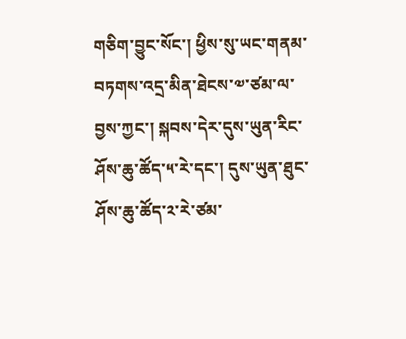གཅིག་བྱུང་སོང་། ཕྱིས་སུ་ཡང་གནམ་བཏགས་འདྲ་མིན་ཐེངས་༧་ཙམ་ལ་བྱས་ཀྱང་། སྐབས་དེར་དུས་ཡུན་རིང་ཤོས་ཆུ་ཚོད་༥་རེ་དང་། དུས་ཡུན་ཐུང་ཤོས་ཆུ་ཚོད་༢་རེ་ཙམ་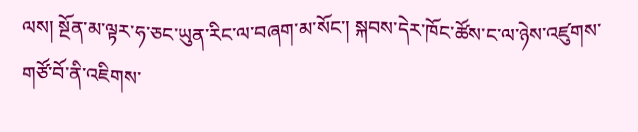ལས། སྔོན་མ་ལྟར་ཧ་ཅང་ཡུན་རིང་ལ་བཞག་མ་སོང་། སྐབས་དེར་ཁོང་ཚོས་ང་ལ་ཉེས་འཛུགས་གཙོ་བོ་ནི་འཇིགས་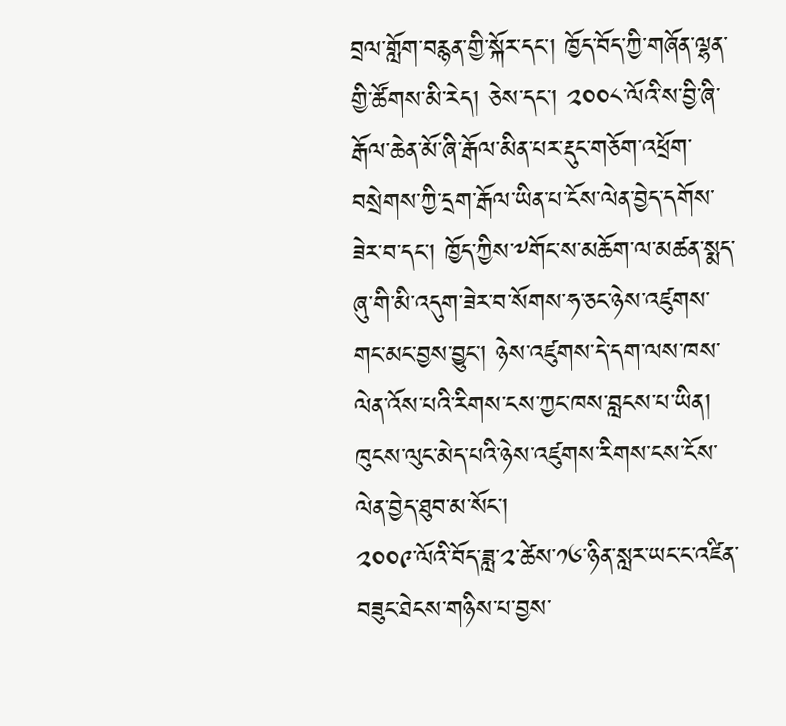བྲལ་གློག་བརྙན་གྱི་སྐོར་དང་། ཁྱོད་བོད་ཀྱི་གཞོན་ལྷན་གྱི་ཚོགས་མི་རེད། ཅེས་དང་། ༢༠༠༨་ལོའི་ས་བྱི་ཞི་རྒོལ་ཆེན་མོ་ཞི་རྒོལ་མིན་པར་རྡུང་གཅོག་འཕྲོག་བསྲེགས་ཀྱི་དྲག་རྒོལ་ཡིན་པ་ངོས་ལེན་བྱེད་དགོས་ཟེར་བ་དང་། ཁྱོད་ཀྱིས་༸གོང་ས་མཆོག་ལ་མཚན་སྨད་ཞུ་གི་མི་འདུག་ཟེར་བ་སོགས་ཧ་ཅང་ཉེས་འཛུགས་གང་མང་བྱས་བྱུང་། ཉེས་འཛུགས་དེ་དག་ལས་ཁས་ལེན་འོས་པའི་རིགས་ངས་ཀྱང་ཁས་བླངས་པ་ཡིན། ཁུངས་ལུང་མེད་པའི་ཉེས་འཛུགས་རིགས་ངས་ངོས་ལེན་བྱེད་ཐུབ་མ་སོང་།
༢༠༠༩་ལོའི་བོད་ཟླ་༢་ཚེས་༡༦་ཉིན་སླར་ཡང་ང་འཛིན་བཟུང་ཐེངས་གཉིས་པ་བྱས་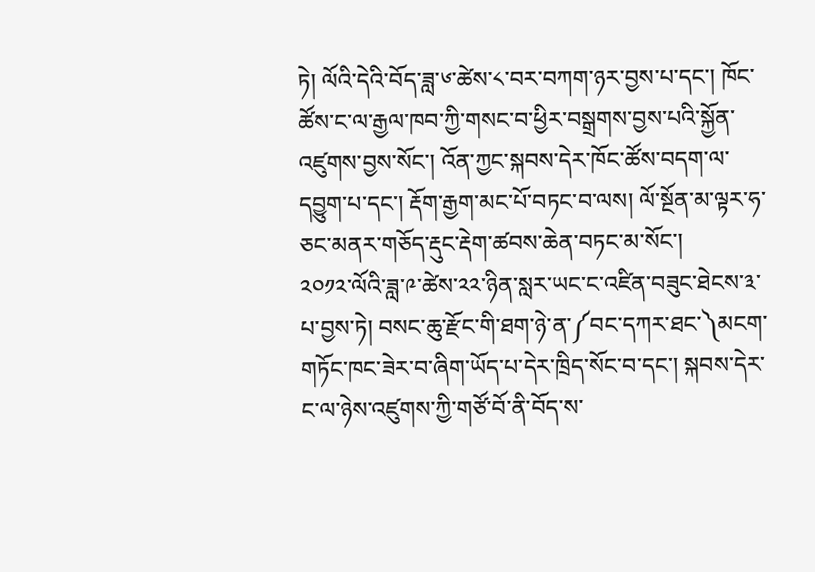ཏེ། ལོའི་དེའི་བོད་ཟླ་༦་ཚེས་༨་བར་བཀག་ཉར་བྱས་པ་དང་། ཁོང་ཚོས་ང་ལ་རྒྱལ་ཁབ་ཀྱི་གསང་བ་ཕྱིར་བསྒྲགས་བྱས་པའི་སྐྱོན་འཛུགས་བྱས་སོང་། འོན་ཀྱང་སྐབས་དེར་ཁོང་ཚོས་བདག་ལ་དབྱུག་པ་དང་། རྡོག་རྒྱག་མང་པོ་བཏང་བ་ལས། ལོ་སྔོན་མ་ལྟར་ཧ་ཅང་མནར་གཅོད་རྡུང་རྡེག་ཚབས་ཆེན་བཏང་མ་སོང་།
༢༠༡༢་ལོའི་ཟླ་༩་ཚེས་༢༢་ཉིན་སླར་ཡང་ང་འཛིན་བཟུང་ཐེངས་༣་པ་བྱས་ཏེ། བསང་ཆུ་རྫོང་གི་ཐག་ཉེ་ན་༼བང་དཀར་ཐང་༽མངག་གཏོང་ཁང་ཟེར་བ་ཞིག་ཡོད་པ་དེར་ཁྲིད་སོང་བ་དང་། སྐབས་དེར་ང་ལ་ཉེས་འཛུགས་ཀྱི་གཙོ་བོ་ནི་བོད་ས་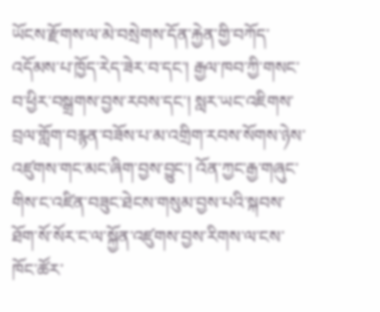ཡོངས་རྫོགས་ལ་མེ་བསྲེགས་དོན་རྐྱེན་གྱི་བཀོད་འདོམས་པ་ཁྱོད་རེད་ཟེར་བ་དང་། རྒྱལ་ཁབ་ཀྱི་གསང་བ་ཕྱིར་བསྒྲགས་བྱས་རབས་དང་། སླར་ཡང་འཇིགས་བྲལ་གློག་བརྙན་བཟོས་པ་མ་འགྲིག་རབས་སོགས་ཉེས་འཛུགས་གང་མང་ཞིག་བྱས་བྱུང་། འོན་ཀྱང་རྒྱ་གཞུང་གིས་ང་འཛིན་བཟུང་ཐེངས་གསུམ་བྱས་པའི་སྐབས་ཐོག་སོ་སོར་ང་ལ་སྐྱོན་འཛུགས་བྱས་རིགས་ལ་ངས་ཁོང་ཚོར་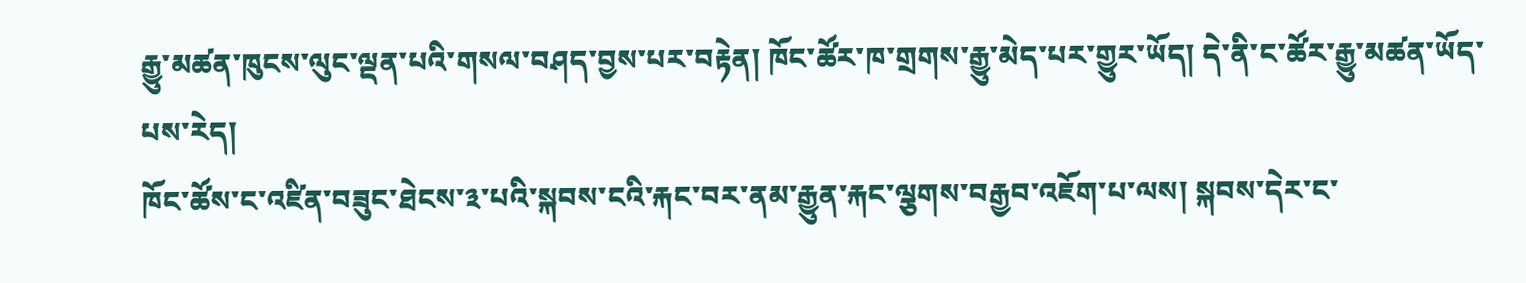རྒྱུ་མཚན་ཁུངས་ལུང་ལྡན་པའི་གསལ་བཤད་བྱས་པར་བརྟེན། ཁོང་ཚོར་ཁ་གྲགས་རྒྱུ་མེད་པར་གྱུར་ཡོད། དེ་ནི་ང་ཚོར་རྒྱུ་མཚན་ཡོད་པས་རེད།
ཁོང་ཚོས་ང་འཛིན་བཟུང་ཐེངས་༣་པའི་སྐབས་ངའི་རྐང་བར་ནམ་རྒྱུན་རྐང་ལྕགས་བརྒྱབ་འཇོག་པ་ལས། སྐབས་དེར་ང་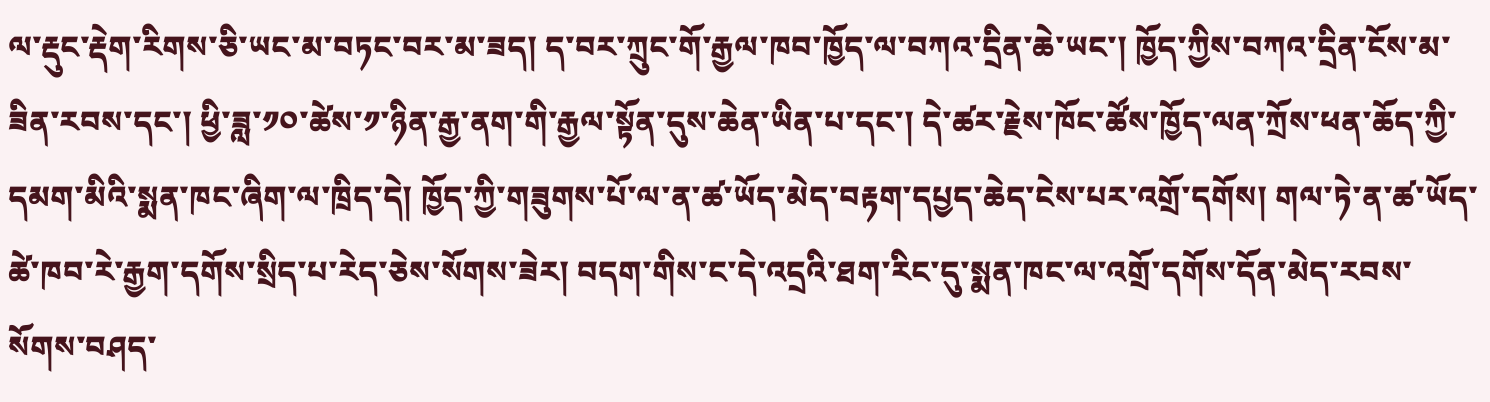ལ་རྡུང་རྡེག་རིགས་ཅི་ཡང་མ་བཏང་བར་མ་ཟད། ད་བར་ཀྲུང་གོ་རྒྱལ་ཁབ་ཁྱོད་ལ་བཀའ་དྲིན་ཆེ་ཡང་། ཁྱོད་ཀྱིས་བཀའ་དྲིན་ངོས་མ་ཟིན་རབས་དང་། ཕྱི་ཟླ་༡༠་ཚེས་༡་ཉིན་རྒྱ་ནག་གི་རྒྱལ་སྟོན་དུས་ཆེན་ཡིན་པ་དང་། དེ་ཚར་རྗེས་ཁོང་ཚོས་ཁྱོད་ལན་ཀྲོས་ཕན་ཆོད་ཀྱི་དམག་མིའི་སྨན་ཁང་ཞིག་ལ་ཁྲིད་དེ། ཁྱོད་ཀྱི་གཟུགས་པོ་ལ་ན་ཚ་ཡོད་མེད་བརྟག་དཔྱད་ཆེད་ངེས་པར་འགྲོ་དགོས། གལ་ཏེ་ན་ཚ་ཡོད་ཚེ་ཁབ་རེ་རྒྱག་དགོས་སྲིད་པ་རེད་ཅེས་སོགས་ཟེར། བདག་གིས་ང་དེ་འདྲའི་ཐག་རིང་དུ་སྨན་ཁང་ལ་འགྲོ་དགོས་དོན་མེད་རབས་སོགས་བཤད་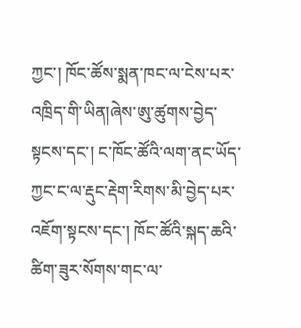ཀྱང་། ཁོང་ཚོས་སྨན་ཁང་ལ་ངེས་པར་འཁྲིད་གི་ཡིན།ཞེས་ཨུ་ཚུགས་བྱེད་སྟངས་དང་། ང་ཁོང་ཚོའི་ལག་ནང་ཡོད་ཀྱང་ང་ལ་རྡུང་རྡེག་རིགས་མི་བྱེད་པར་འཇོག་སྟངས་དང་། ཁོང་ཚོའི་སྐད་ཆའི་ཚིག་ཟུར་སོགས་གང་ལ་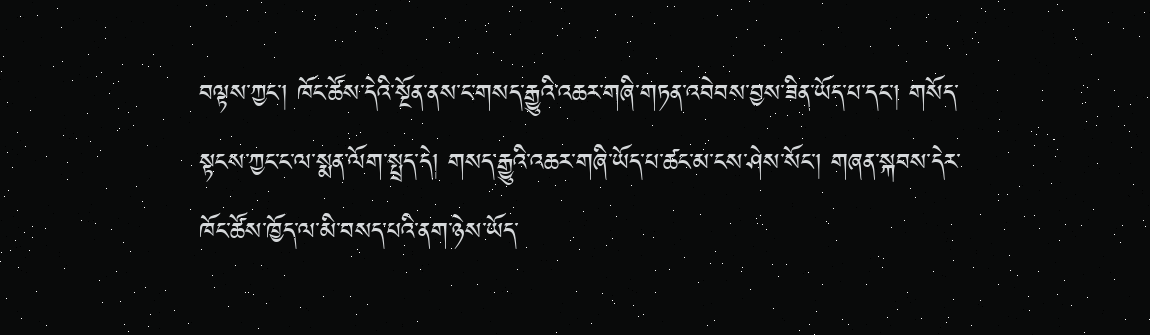བལྟས་ཀྱང་། ཁོང་ཚོས་དེའི་སྔོན་ནས་ང་གསད་རྒྱུའི་འཆར་གཞི་གཏན་འབེབས་བྱས་ཟིན་ཡོད་པ་དང་། གསོད་སྟངས་ཀྱང་ང་ལ་སྨན་ལོག་སྤྲད་དེ། གསད་རྒྱུའི་འཆར་གཞི་ཡོད་པ་ཚང་མ་ངས་ཤེས་སོང་། གཞན་སྐབས་དེར་ཁོང་ཚོས་ཁྱོད་ལ་མི་བསད་པའི་ནག་ཉེས་ཡོད་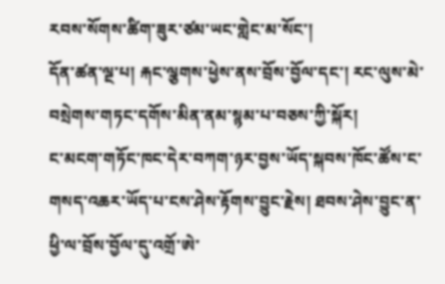རབས་སོགས་ཚིག་ཟུར་ཙམ་ཡང་གླེང་མ་སོང་།
དོན་ཚན་ལྔ་པ། རྐང་ལྕགས་ཕྱེས་ནས་བྲོས་བྱོལ་དང་། རང་ལུས་མེ་བསྲེགས་གཏང་དགོས་མིན་ནམ་སྙམ་པ་བཅས་ཀྱི་སྐོར།
ང་མངག་གཏོང་ཁང་དེར་བཀག་ཉར་བྱས་ཡོད་སྐབས་ཁོང་ཚོས་ང་གསད་འཆར་ཡོད་པ་ངས་ཤེས་རྟོགས་བྱུང་རྗེས། ཐབས་ཤེས་བྱུང་ན་ཕྱི་ལ་བྲོས་བྱོལ་དུ་འགྲོ་ཨེ་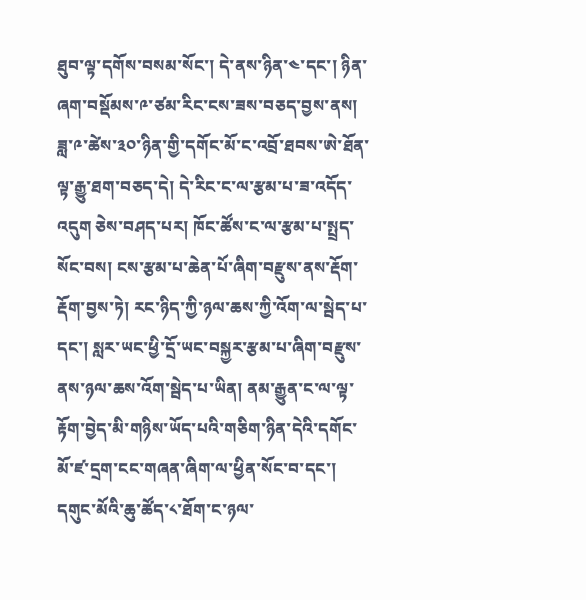ཐུབ་ལྟ་དགོས་བསམ་སོང་། དེ་ནས་ཉིན་༤་དང་། ཉིན་ཞག་བསྡོམས་༩་ཙམ་རིང་ངས་ཟས་བཅད་བྱས་ནས། ཟླ་༩་ཚེས་༣༠་ཉིན་གྱི་དགོང་མོ་ང་འབྲོ་ཐབས་ཨེ་ཐོན་ལྟ་རྒྱུ་ཐག་བཅད་དེ། དེ་རིང་ང་ལ་རྩམ་པ་ཟ་འདོད་འདུག ཅེས་བཤད་པར། ཁོང་ཚོས་ང་ལ་རྩམ་པ་སྤྲད་སོང་བས། ངས་རྩམ་པ་ཆེན་པོ་ཞིག་བརྫུས་ནས་རྡོག་རྡོག་བྱས་ཏེ། རང་ཉིད་ཀྱི་ཉལ་ཆས་ཀྱི་འོག་ལ་སྦེད་པ་དང་། སླར་ཡང་ཕྱི་དྲོ་ཡང་བསྐྱར་རྩམ་པ་ཞིག་བརྫུས་ནས་ཉལ་ཆས་འོག་སྦེད་པ་ཡིན། ནམ་རྒྱུན་ང་ལ་ལྟ་རྟོག་བྱེད་མི་གཉིས་ཡོད་པའི་གཅིག་ཉིན་དེའི་དགོང་མོ་ཛ་དྲག་ངང་གཞན་ཞིག་ལ་ཕྱིན་སོང་བ་དང་། དགུང་མོའི་ཆུ་ཚོད་༨་ཐོག་ང་ཉལ་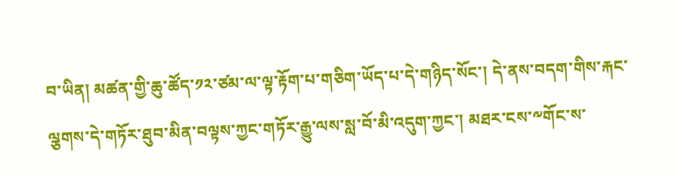བ་ཡིན། མཚན་གྱི་ཆུ་ཚོད་༡༢་ཙམ་ལ་ལྟ་རྟོག་པ་གཅིག་ཡོད་པ་དེ་གཉིད་སོང་། དེ་ནས་བདག་གིས་རྐང་ལྕགས་དེ་གཏོར་ཐུབ་མིན་བལྟས་ཀྱང་གཏོར་རྒྱུ་ལས་སླ་བོ་མི་འདུག་ཀྱང་། མཐར་ངས་༸གོང་ས་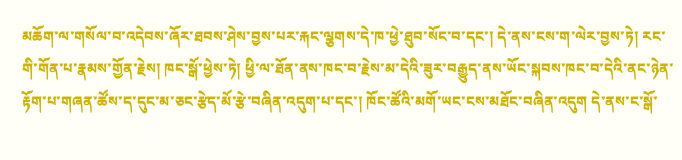མཆོག་ལ་གསོལ་བ་འདེབས་ཞོར་ཐབས་ཤེས་བྱས་པར་རྐང་ལྕགས་དེ་ཁ་ཕྱེ་ཐུབ་སོང་བ་དང་། དེ་ནས་ངས་ག་ལེར་བྱས་ཏེ། རང་གི་གོན་པ་རྣམས་གྱོན་རྗེས། ཁང་སྒོ་ཕྱེས་ཏེ། ཕྱི་ལ་ཐོན་ནས་ཁང་བ་རྗེས་མ་དེའི་ཟུར་བརྒྱུད་ནས་ཡོང་སྐབས་ཁང་བ་དེའི་ནང་ཉེན་རྟོག་པ་གཞན་ཚོས་ད་དུང་མ་ཅང་རྩེད་མོ་རྩེ་བཞིན་འདུག་པ་དང་། ཁོང་ཚོའི་མགོ་ཡང་ངས་མཐོང་བཞིན་འདུག དེ་ནས་ང་སྒོ་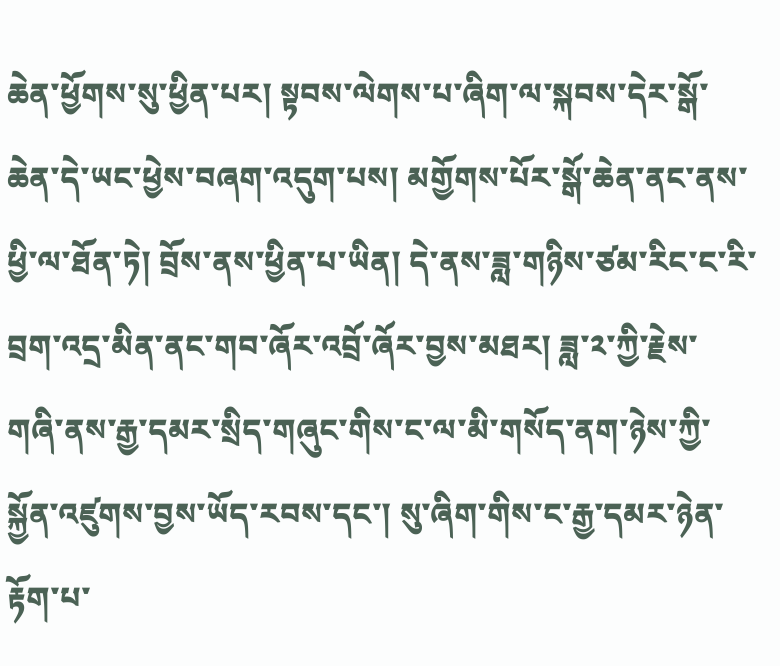ཆེན་ཕྱོགས་སུ་ཕྱིན་པར། སྟབས་ལེགས་པ་ཞིག་ལ་སྐབས་དེར་སྒོ་ཆེན་དེ་ཡང་ཕྱེས་བཞག་འདུག་པས། མགྱོགས་པོར་སྒོ་ཆེན་ནང་ནས་ཕྱི་ལ་ཐོན་ཏེ། བྲོས་ནས་ཕྱིན་པ་ཡིན། དེ་ནས་ཟླ་གཉིས་ཙམ་རིང་ང་རི་བྲག་འདྲ་མིན་ནང་གབ་ཞོར་འབྲོ་ཞོར་བྱས་མཐར། ཟླ་༢་ཀྱི་རྗེས་གཞི་ནས་རྒྱ་དམར་སྲིད་གཞུང་གིས་ང་ལ་མི་གསོད་ནག་ཉེས་ཀྱི་སྐྱོན་འཛུགས་བྱས་ཡོད་རབས་དང་། སུ་ཞིག་གིས་ང་རྒྱ་དམར་ཉེན་རྟོག་པ་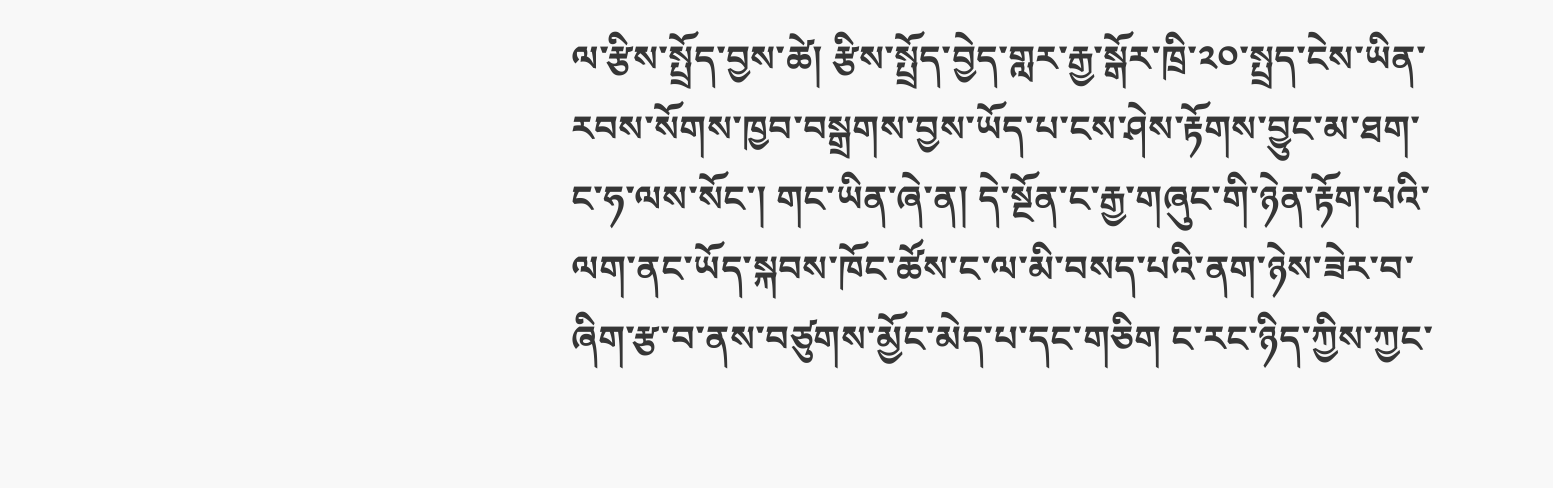ལ་རྩིས་སྤྲོད་བྱས་ཚེ། རྩིས་སྤྲོད་བྱེད་གླར་རྒྱ་སྒོར་ཁྲི་༢༠་སྤྲད་ངེས་ཡིན་རབས་སོགས་ཁྱབ་བསྒྲགས་བྱས་ཡོད་པ་ངས་ཤེས་རྟོགས་བྱུང་མ་ཐག་ང་ཧ་ལས་སོང་། གང་ཡིན་ཞེ་ན། དེ་སྔོན་ང་རྒྱ་གཞུང་གི་ཉེན་རྟོག་པའི་ལག་ནང་ཡོད་སྐབས་ཁོང་ཚོས་ང་ལ་མི་བསད་པའི་ནག་ཉེས་ཟེར་བ་ཞིག་རྩ་བ་ནས་བཙུགས་མྱོང་མེད་པ་དང་གཅིག ང་རང་ཉིད་ཀྱིས་ཀྱང་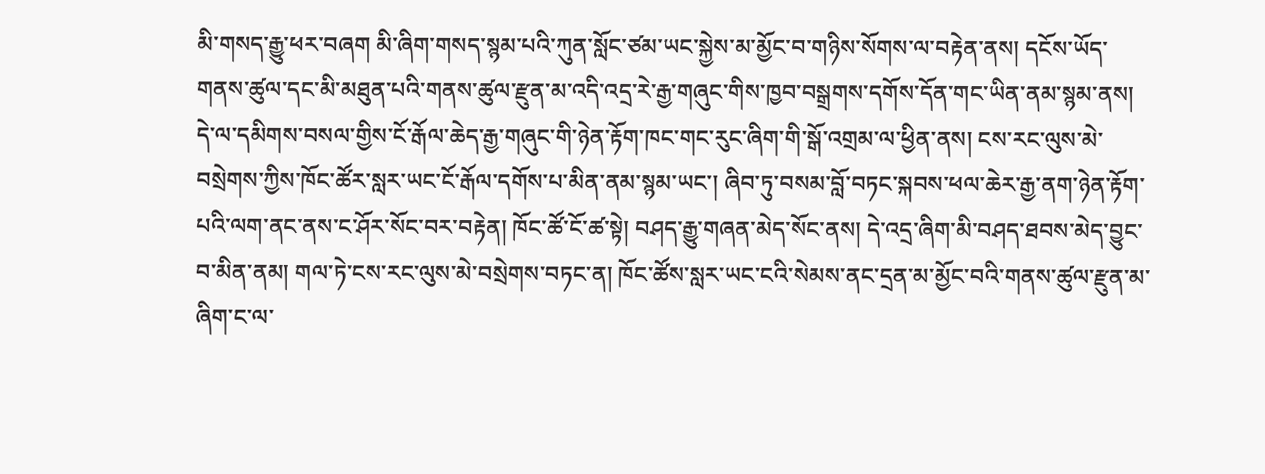མི་གསད་རྒྱུ་ཕར་བཞག མི་ཞིག་གསད་སྙམ་པའི་ཀུན་སློང་ཙམ་ཡང་སྐྱེས་མ་མྱོང་བ་གཉིས་སོགས་ལ་བརྟེན་ནས། དངོས་ཡོད་གནས་ཚུལ་དང་མི་མཐུན་པའི་གནས་ཚུལ་རྫུན་མ་འདི་འདྲ་རེ་རྒྱ་གཞུང་གིས་ཁྱབ་བསྒྲགས་དགོས་དོན་གང་ཡིན་ནམ་སྙམ་ནས། དེ་ལ་དམིགས་བསལ་གྱིས་ངོ་རྒོལ་ཆེད་རྒྱ་གཞུང་གི་ཉེན་རྟོག་ཁང་གང་རུང་ཞིག་གི་སྒོ་འགྲམ་ལ་ཕྱིན་ནས། ངས་རང་ལུས་མེ་བསྲེགས་ཀྱིས་ཁོང་ཚོར་སླར་ཡང་ངོ་རྒོལ་དགོས་པ་མིན་ནམ་སྙམ་ཡང་། ཞིབ་ཏུ་བསམ་བློ་བཏང་སྐབས་ཕལ་ཆེར་རྒྱ་ནག་ཉེན་རྟོག་པའི་ལག་ནང་ནས་ང་ཤོར་སོང་བར་བརྟེན། ཁོང་ཚོ་ངོ་ཚ་སྟེ། བཤད་རྒྱུ་གཞན་མེད་སོང་ནས། དེ་འདྲ་ཞིག་མི་བཤད་ཐབས་མེད་བྱུང་བ་མིན་ནམ། གལ་ཏེ་ངས་རང་ལུས་མེ་བསྲེགས་བཏང་ན། ཁོང་ཚོས་སླར་ཡང་ངའི་སེམས་ནང་དྲན་མ་མྱོང་བའི་གནས་ཚུལ་རྫུན་མ་ཞིག་ང་ལ་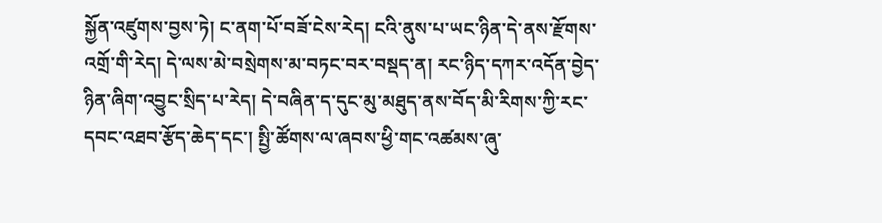སྐྱོན་འཛུགས་བྱས་ཏེ། ང་ནག་པོ་བཟོ་ངེས་རེད། ངའི་ནུས་པ་ཡང་ཉིན་དེ་ནས་རྫོགས་འགྲོ་གི་རེད། དེ་ལས་མེ་བསྲེགས་མ་བཏང་བར་བསྡད་ན། རང་ཉིད་དཀར་འདོན་བྱེད་ཉིན་ཞིག་འབྱུང་སྲིད་པ་རེད། དེ་བཞིན་ད་དུང་མུ་མཐུད་ནས་བོད་མི་རིགས་ཀྱི་རང་དབང་འཐབ་རྩོད་ཆེད་དང་། སྤྱི་ཚོགས་ལ་ཞབས་ཕྱི་གང་འཚམས་ཞུ་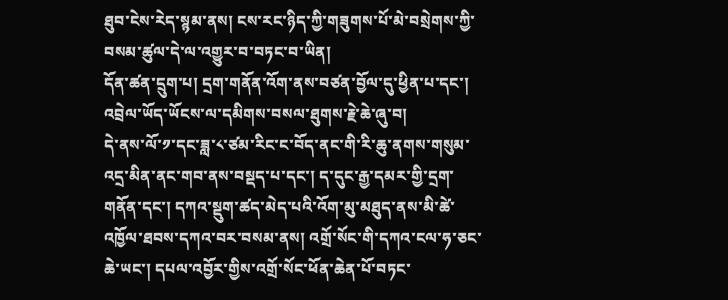ཐུབ་ངེས་རེད་སྙམ་ནས། ངས་རང་ཉིད་ཀྱི་གཟུགས་པོ་མེ་བསྲེགས་ཀྱི་བསམ་ཚུལ་དེ་ལ་འགྱུར་བ་བཏང་བ་ཡིན།
དོན་ཚན་དྲུག་པ། དྲག་གནོན་འོག་ནས་བཙན་བྱོལ་དུ་ཕྱིན་པ་དང་། འབྲེལ་ཡོད་ཡོངས་ལ་དམིགས་བསལ་ཐུགས་རྗེ་ཆེ་ཞུ་བ།
དེ་ནས་ལོ་༡་དང་ཟླ་༨་ཙམ་རིང་ང་བོད་ནང་གི་རི་ཆུ་ནགས་གསུམ་འདྲ་མིན་ནང་གབ་ནས་བསྡད་པ་དང་། ད་དུང་རྒྱ་དམར་གྱི་དྲག་གནོན་དང་། དཀའ་སྡུག་ཚད་མེད་པའི་འོག་མུ་མཐུད་ནས་མི་ཚེ་འཁྱོལ་ཐབས་དཀའ་བར་བསམ་ནས། འགྲོ་སོང་གི་དཀའ་ངལ་ཧ་ཅང་ཆེ་ཡང་། དཔལ་འབྱོར་གྱིས་འགྲོ་སོང་ཕོན་ཆེན་པོ་བཏང་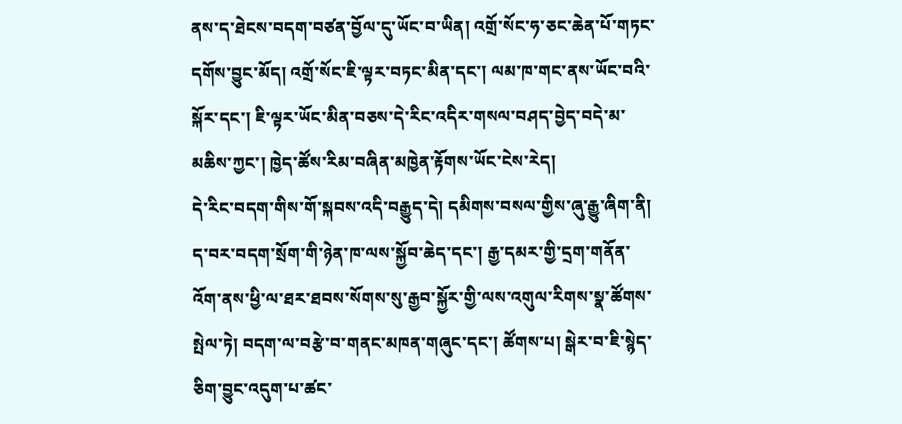ནས་ད་ཐེངས་བདག་བཙན་བྱོལ་དུ་ཡོང་བ་ཡིན། འགྲོ་སོང་ཧ་ཅང་ཆེན་པོ་གཏང་དགོས་བྱུང་མོད། འགྲོ་སོང་ཇི་ལྟར་བཏང་མིན་དང་། ལམ་ཁ་གང་ནས་ཡོང་བའི་སྐོར་དང་། ཇི་ལྟར་ཡོང་མིན་བཅས་དེ་རིང་འདིར་གསལ་བཤད་བྱེད་བདེ་མ་མཆིས་ཀྱང་། ཁྱེད་ཚོས་རིམ་བཞིན་མཁྱེན་རྟོགས་ཡོང་ངེས་རེད།
དེ་རིང་བདག་གིས་གོ་སྐབས་འདི་བརྒྱུད་དེ། དམིགས་བསལ་གྱིས་ཞུ་རྒྱུ་ཞིག་ནི། ད་བར་བདག་སྲོག་གི་ཉེན་ཁ་ལས་སྐྱོབ་ཆེད་དང་། རྒྱ་དམར་གྱི་དྲག་གནོན་འོག་ནས་ཕྱི་ལ་ཐར་ཐབས་སོགས་སུ་རྒྱབ་སྐྱོར་གྱི་ལས་འགུལ་རིགས་སྣ་ཚོགས་སྤེལ་ཏེ། བདག་ལ་བརྩེ་བ་གནང་མཁན་གཞུང་དང་། ཚོགས་པ། སྒེར་བ་ཇི་སྙེད་ཅིག་བྱུང་འདུག་པ་ཚང་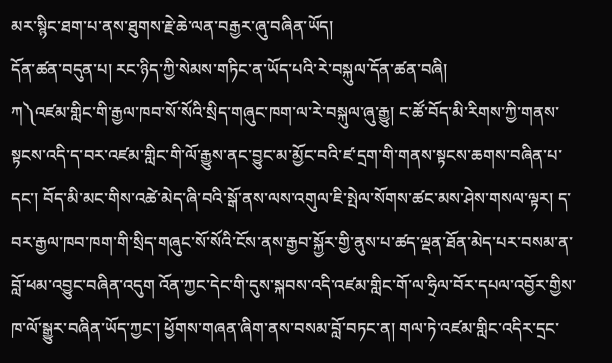མར་སྙིང་ཐག་པ་ནས་ཐུགས་རྗེ་ཆེ་ལན་བརྒྱར་ཞུ་བཞིན་ཡོད།
དོན་ཚན་བདུན་པ། རང་ཉིད་ཀྱི་སེམས་གཏིང་ན་ཡོད་པའི་རེ་བསྐུལ་དོན་ཚན་བཞི།
ཀ༽འཛམ་གླིང་གི་རྒྱལ་ཁབ་སོ་སོའི་སྲིད་གཞུང་ཁག་ལ་རེ་བསྐུལ་ཞུ་རྒྱུ། ང་ཚོ་བོད་མི་རིགས་ཀྱི་གནས་སྟངས་འདི་ད་བར་འཛམ་གླིང་གི་ལོ་རྒྱུས་ནང་བྱུང་མ་མྱོང་བའི་ཛ་དྲག་གི་གནས་སྟངས་ཆགས་བཞིན་པ་དང་། བོད་མི་མང་གིས་འཚེ་མེད་ཞི་བའི་སྒོ་ནས་ལས་འགུལ་ཇི་སྤེལ་སོགས་ཚང་མས་ཤེས་གསལ་ལྟར། ད་བར་རྒྱལ་ཁབ་ཁག་གི་སྲིད་གཞུང་སོ་སོའི་ངོས་ནས་རྒྱབ་སྐྱོར་གྱི་ནུས་པ་ཚད་ལྡན་ཐོན་མེད་པར་བསམ་ན་བློ་ཕམ་འབྱུང་བཞིན་འདུག འོན་ཀྱང་དེང་གི་དུས་སྐབས་འདི་འཛམ་གླིང་གོ་ལ་ཧྲིལ་བོར་དཔལ་འབྱོར་གྱིས་ཁ་ལོ་སྒྱུར་བཞིན་ཡོད་ཀྱང་། ཕྱོགས་གཞན་ཞིག་ནས་བསམ་བློ་བཏང་ན། གལ་ཏེ་འཛམ་གླིང་འདིར་དྲང་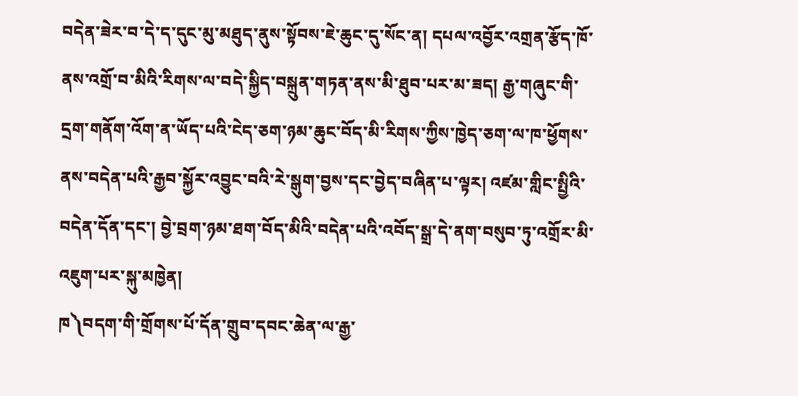བདེན་ཟེར་བ་དེ་ད་དུང་མུ་མཐུད་ནུས་སྟོབས་ཇེ་ཆུང་དུ་སོང་ན། དཔལ་འབྱོར་འགྲན་རྩོད་ཁོ་ནས་འགྲོ་བ་མིའི་རིགས་ལ་བདེ་སྐྱིད་བསྐྲུན་གཏན་ནས་མི་ཐུབ་པར་མ་ཟད། རྒྱ་གཞུང་གི་དྲག་གནོག་འོག་ན་ཡོད་པའི་ངེད་ཅག་ཉམ་ཆུང་བོད་མི་རིགས་ཀྱིས་ཁྱེད་ཅག་ལ་ཁ་ཕྱོགས་ནས་བདེན་པའི་རྒྱབ་སྐྱོར་འབྱུང་བའི་རེ་སྒུག་བྱས་དང་བྱེད་བཞིན་པ་ལྟར། འཛམ་གླིང་སྤྱིའི་བདེན་དོན་དང་། བྱེ་བྲག་ཉམ་ཐག་བོད་མིའི་བདེན་པའི་འབོད་སྒྲ་དེ་ནག་བསུབ་ཏུ་འགྲོར་མི་འཇུག་པར་སྐུ་མཁྱེན།
ཁ༽བདག་གི་གྲོགས་པོ་དོན་གྲུབ་དབང་ཆེན་ལ་རྒྱ་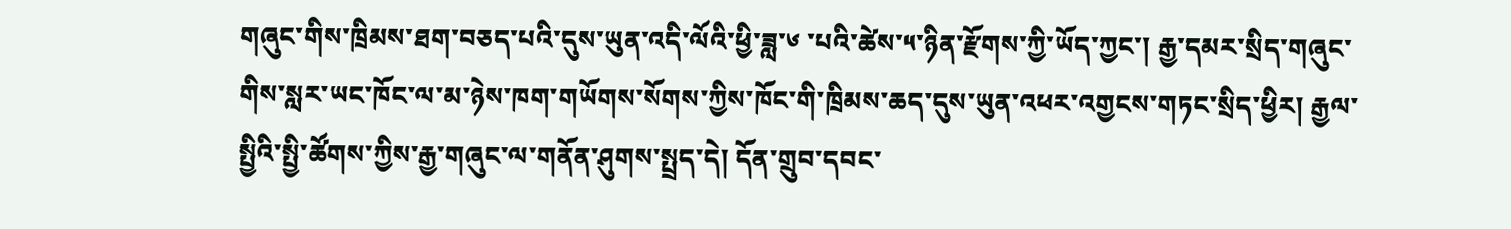གཞུང་གིས་ཁྲིམས་ཐག་བཅད་པའི་དུས་ཡུན་འདི་ལོའི་ཕྱི་ཟླ་༦ ་པའི་ཚེས་༥་ཉིན་རྫོགས་ཀྱི་ཡོད་ཀྱང་། རྒྱ་དམར་སྲིད་གཞུང་གིས་སླར་ཡང་ཁོང་ལ་མ་ཉེས་ཁག་གཡོགས་སོགས་ཀྱིས་ཁོང་གི་ཁྲིམས་ཆད་དུས་ཡུན་འཕར་འགྱངས་གཏང་སྲིད་ཕྱིར། རྒྱལ་སྤྱིའི་སྤྱི་ཚོགས་ཀྱིས་རྒྱ་གཞུང་ལ་གནོན་ཤུགས་སྤྲད་དེ། དོན་གྲུབ་དབང་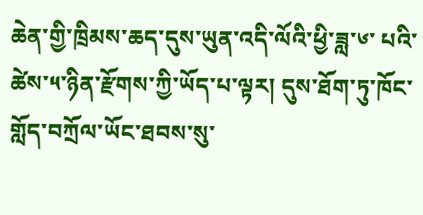ཆེན་གྱི་ཁྲིམས་ཆད་དུས་ཡུན་འདི་ལོའི་ཕྱི་ཟླ་༦་ པའི་ཚེས་༥་ཉིན་རྫོགས་ཀྱི་ཡོད་པ་ལྟར། དུས་ཐོག་ཏུ་ཁོང་གློད་བཀྲོལ་ཡོང་ཐབས་སུ་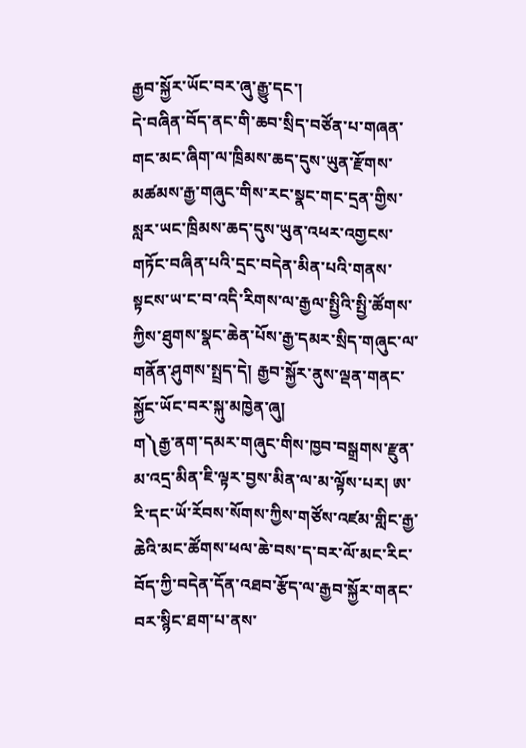རྒྱབ་སྐྱོར་ཡོང་བར་ཞུ་རྒྱུ་དང་།
དེ་བཞིན་བོད་ནང་གི་ཆབ་སྲིད་བཙོན་པ་གཞན་གང་མང་ཞིག་ལ་ཁྲིམས་ཆད་དུས་ཡུན་རྫོགས་མཚམས་རྒྱ་གཞུང་གིས་རང་སྣང་གང་དྲན་གྱིས་སླར་ཡང་ཁྲིམས་ཆད་དུས་ཡུན་འཕར་འགྱངས་གཏོང་བཞིན་པའི་དྲང་བདེན་མིན་པའི་གནས་སྟངས་ཡ་ང་བ་འདི་རིགས་ལ་རྒྱལ་སྤྱིའི་སྤྱི་ཚོགས་ཀྱིས་ཐུགས་སྣང་ཆེན་པོས་རྒྱ་དམར་སྲིད་གཞུང་ལ་གནོན་ཤུགས་སྤྲད་དེ། རྒྱབ་སྐྱོར་ནུས་ལྡན་གནང་སྐྱོང་ཡོང་བར་སྐུ་མཁྱེན་ཞུ།
ག༽རྒྱ་ནག་དམར་གཞུང་གིས་ཁྱབ་བསྒྲགས་རྫུན་མ་འདྲ་མིན་ཇི་ལྟར་བྱས་མིན་ལ་མ་ལྟོས་པར། ཨ་རི་དང་ཡོ་རོབས་སོགས་ཀྱིས་གཙོས་འཛམ་གླིང་རྒྱ་ཆེའི་མང་ཚོགས་ཕལ་ཆེ་བས་ད་བར་ལོ་མང་རིང་བོད་ཀྱི་བདེན་དོན་འཐབ་རྩོད་ལ་རྒྱབ་སྐྱོར་གནང་བར་སྙིང་ཐག་པ་ནས་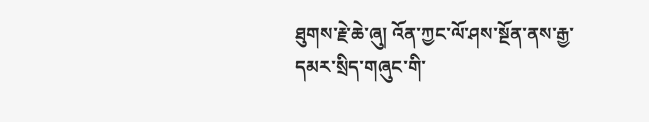ཐུགས་རྗེ་ཆེ་ཞུ། འོན་ཀྱང་ལོ་ཤས་སྔོན་ནས་རྒྱ་དམར་སྲིད་གཞུང་གི་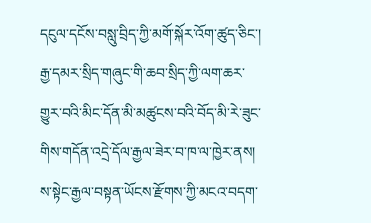དངུལ་དངོས་བསླུ་བྲིད་ཀྱི་མགོ་སྐོར་འོག་ཚུད་ཅིང་། རྒྱ་དམར་སྲིད་གཞུང་གི་ཆབ་སྲིད་ཀྱི་ལག་ཆར་གྱུར་བའི་མིང་དོན་མི་མཚུངས་བའི་བོད་མི་རེ་ཟུང་གིས་གདོན་འདྲེ་དོལ་རྒྱལ་ཟེར་བ་ཁ་ལ་ཁྱེར་ནས། ས་སྟེང་རྒྱལ་བསྟན་ཡོངས་རྫོགས་ཀྱི་མངའ་བདག་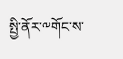སྤྱི་ནོར་༸གོང་ས་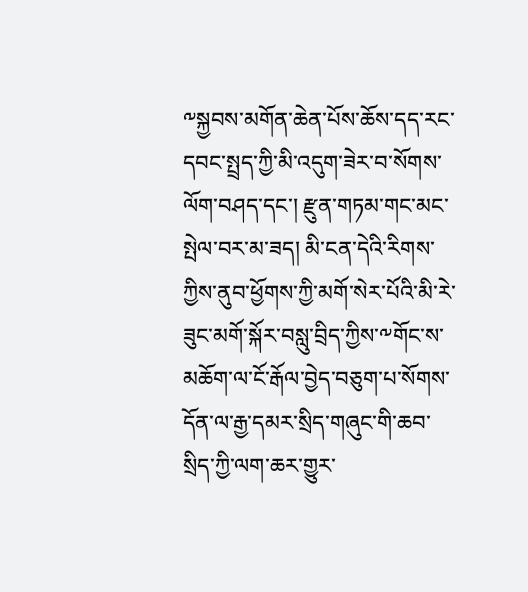༸སྐྱབས་མགོན་ཆེན་པོས་ཆོས་དད་རང་དབང་སྤྲད་ཀྱི་མི་འདུག་ཟེར་བ་སོགས་ལོག་བཤད་དང་། རྫུན་གཏམ་གང་མང་སྤེལ་བར་མ་ཟད། མི་ངན་དེའི་རིགས་ཀྱིས་ནུབ་ཕྱོགས་ཀྱི་མགོ་སེར་པོའི་མི་རེ་ཟུང་མགོ་སྐོར་བསླུ་བྲིད་ཀྱིས་༸གོང་ས་མཆོག་ལ་ངོ་རྒོལ་བྱེད་བཅུག་པ་སོགས་དོན་ལ་རྒྱ་དམར་སྲིད་གཞུང་གི་ཆབ་སྲིད་ཀྱི་ལག་ཆར་གྱུར་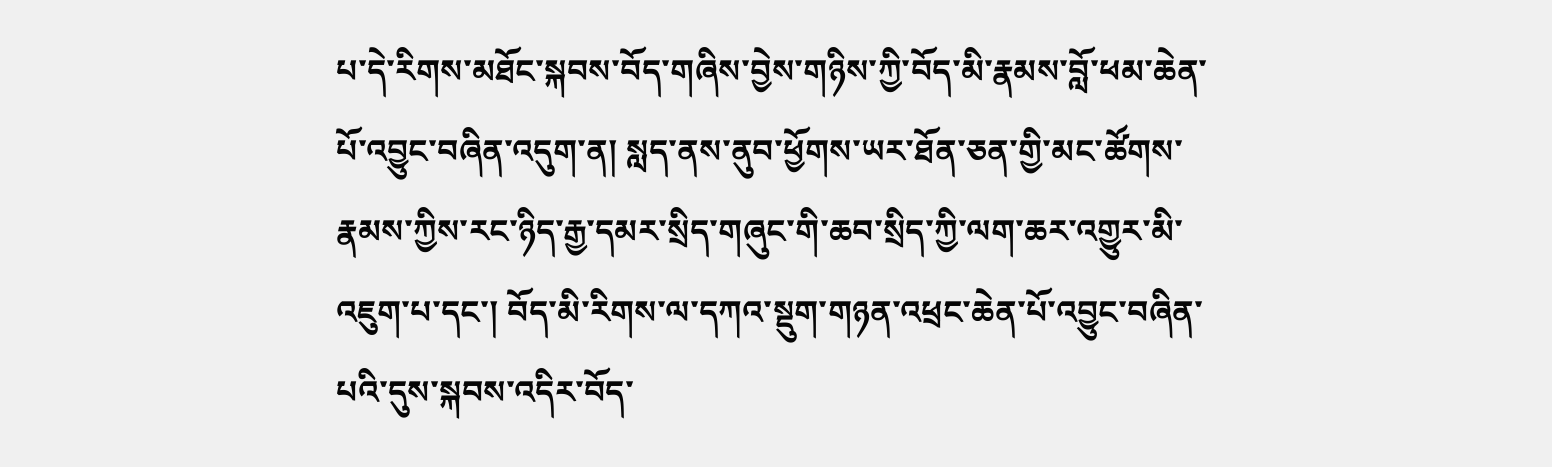པ་དེ་རིགས་མཐོང་སྐབས་བོད་གཞིས་བྱེས་གཉིས་ཀྱི་བོད་མི་རྣམས་བློ་ཕམ་ཆེན་པོ་འབྱུང་བཞིན་འདུག་ན། སླད་ནས་ནུབ་ཕྱོགས་ཡར་ཐོན་ཅན་གྱི་མང་ཚོགས་རྣམས་ཀྱིས་རང་ཉིད་རྒྱ་དམར་སྲིད་གཞུང་གི་ཆབ་སྲིད་ཀྱི་ལག་ཆར་འགྱུར་མི་འཇུག་པ་དང་། བོད་མི་རིགས་ལ་དཀའ་སྡུག་གཉན་འཕྲང་ཆེན་པོ་འབྱུང་བཞིན་པའི་དུས་སྐབས་འདིར་བོད་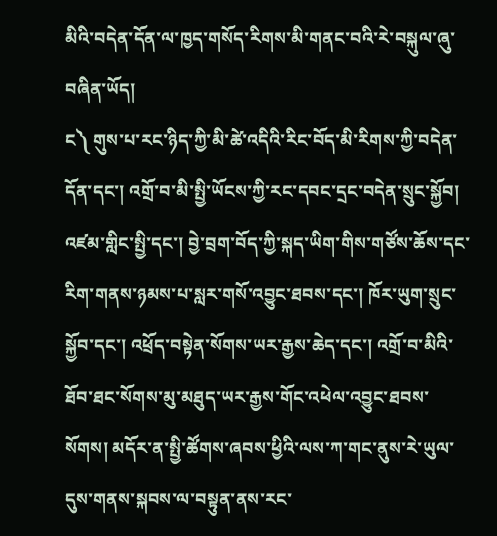མིའི་བདེན་དོན་ལ་ཁྱད་གསོད་རིགས་མི་གནང་བའི་རེ་བསྐུལ་ཞུ་བཞིན་ཡོད།
ང༽ གུས་པ་རང་ཉིད་ཀྱི་མི་ཚེ་འདིའི་རིང་བོད་མི་རིགས་ཀྱི་བདེན་དོན་དང་། འགྲོ་བ་མི་སྤྱི་ཡོངས་ཀྱི་རང་དབང་དྲང་བདེན་སྲུང་སྐྱོབ། འཛམ་གླིང་སྤྱི་དང་། བྱེ་བྲག་བོད་ཀྱི་སྐད་ཡིག་གིས་གཙོས་ཆོས་དང་རིག་གནས་ཉམས་པ་སླར་གསོ་འབྱུང་ཐབས་དང་། ཁོར་ཡུག་སྲུང་སྐྱོབ་དང་། འཕྲོད་བསྟེན་སོགས་ཡར་རྒྱས་ཆེད་དང་། འགྲོ་བ་མིའི་ཐོབ་ཐང་སོགས་མུ་མཐུད་ཡར་རྒྱས་གོང་འཕེལ་འབྱུང་ཐབས་སོགས། མདོར་ན་སྤྱི་ཚོགས་ཞབས་ཕྱིའི་ལས་ཀ་གང་ནུས་རེ་ཡུལ་དུས་གནས་སྐབས་ལ་བསྟུན་ནས་རང་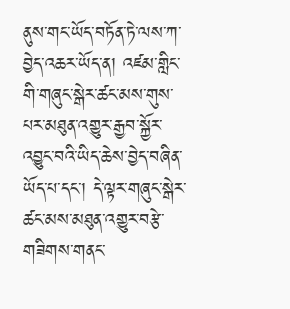ནུས་གང་ཡོད་བཏོན་ཏེ་ལས་ཀ་བྱེད་འཆར་ཡོད་ན། འཛམ་གླིང་གི་གཞུང་སྒེར་ཚང་མས་གུས་པར་མཐུན་འགྱུར་རྒྱབ་སྐྱོར་འབྱུང་བའི་ཡིད་ཆེས་བྱེད་བཞིན་ཡོད་པ་དང་། དེ་ལྟར་གཞུང་སྒེར་ཚང་མས་མཐུན་འགྱུར་བརྩེ་གཟིགས་གནང་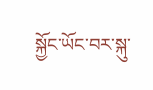སྐྱོང་ཡོང་བར་སྐུ་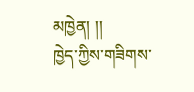མཁྱེན། །།
ཁྱེད་ཀྱིས་གཟིགས་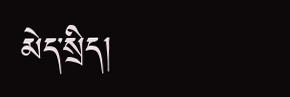མེད་སྲིད།